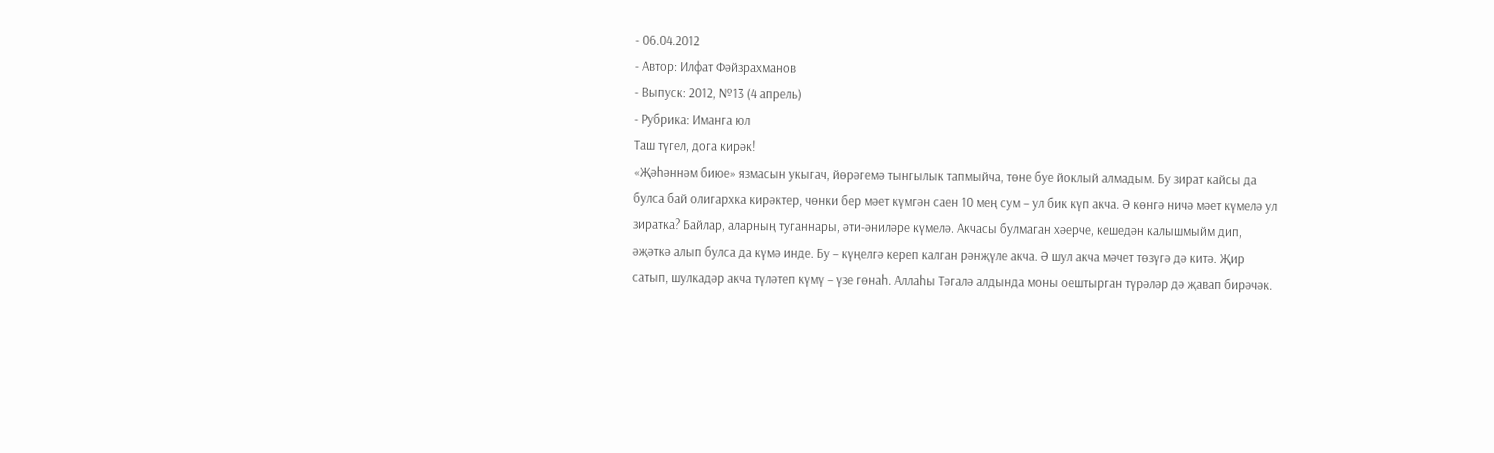- 06.04.2012
- Автор: Илфат Фәйзрахманов
- Выпуск: 2012, №13 (4 апрель)
- Рубрика: Иманга юл
Таш түгел, дога кирәк!
«Җәһәннәм биюе» язмасын укыгач, йөрәгемә тынгылык тапмыйча, төне буе йоклый алмадым. Бу зират кайсы да булса бай олигархка кирәктер, чөнки бер мәет күмгән саен 10 мең сум – ул бик күп акча. Ә көнгә ничә мәет күмелә ул зиратка? Байлар, аларның туганнары, әти-әниләре күмелә. Акчасы булмаган хәерче, кешедән калышмыйм дип, әҗәткә алып булса да күмә инде. Бу – күңелгә кереп калган рәнҗүле акча. Ә шул акча мәчет төзүгә дә китә. Җир сатып, шулкадәр акча түләтеп күмү – үзе гөнаһ. Аллаһы Тәгалә алдында моны оештырган түрәләр дә җавап бирәчәк.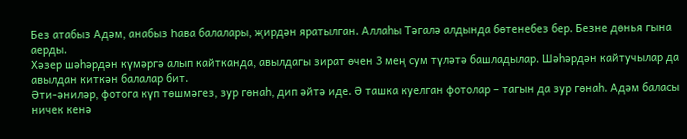Без атабыз Адәм, анабыз Һава балалары, җирдән яратылган. Аллаһы Тәгалә алдында бөтенебез бер. Безне дөнья гына аерды.
Хәзер шәһәрдән күмәргә алып кайтканда, авылдагы зират өчен 3 мең сум түләтә башладылар. Шәһәрдән кайтучылар да авылдан киткән балалар бит.
Әти-әниләр, фотога күп төшмәгез, зур гөнаһ, дип әйтә иде. Ә ташка куелган фотолар – тагын да зур гөнаһ. Адәм баласы ничек кенә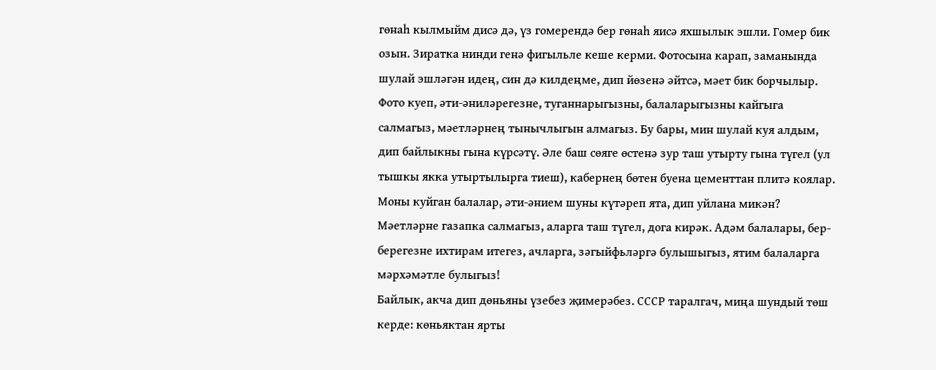гөнаһ кылмыйм дисә дә, үз гомерендә бер гөнаһ яисә яхшылык эшли. Гомер бик озын. Зиратка нинди генә фигыльле кеше керми. Фотосына карап, заманында шулай эшләгән идең, син дә килдеңме, дип йөзенә әйтсә, мәет бик борчылыр. Фото куеп, әти-әниләрегезне, туганнарыгызны, балаларыгызны кайгыга салмагыз, мәетләрнең тынычлыгын алмагыз. Бу бары, мин шулай куя алдым, дип байлыкны гына күрсәтү. Әле баш сөяге өстенә зур таш утырту гына түгел (ул тышкы якка утыртылырга тиеш), кабернең бөтен буена цементтан плитә коялар. Моны куйган балалар, әти-әнием шуны күтәреп ята, дип уйлана микән? Мәетләрне газапка салмагыз, аларга таш түгел, дога кирәк. Адәм балалары, бер-берегезне ихтирам итегез, ачларга, зәгыйфьләргә булышыгыз, ятим балаларга мәрхәмәтле булыгыз!
Байлык, акча дип дөньяны үзебез җимерәбез. СССР таралгач, миңа шундый төш керде: көньяктан ярты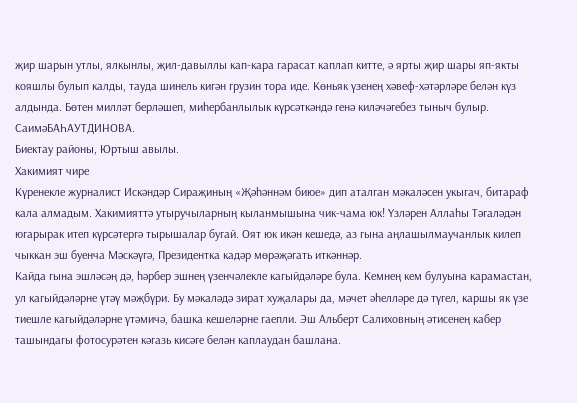җир шарын утлы, ялкынлы, җил-давыллы кап-кара гарасат каплап китте, ә ярты җир шары яп-якты кояшлы булып калды, тауда шинель кигән грузин тора иде. Көньяк үзенең хәвеф-хәтәрләре белән күз алдында. Бөтен милләт берләшеп, миһербанлылык күрсәткәндә генә киләчәгебез тыныч булыр.
СаимәБАҺАУТДИНОВА.
Биектау районы, Юртыш авылы.
Хакимият чире
Күренекле журналист Искәндәр Сираҗиның «Җәһәннәм биюе» дип аталган мәкаләсен укыгач, битараф кала алмадым. Хакимияттә утыручыларның кыланмышына чик-чама юк! Үзләрен Аллаһы Тәгаләдән югарырак итеп күрсәтергә тырышалар бугай. Оят юк икән кешедә, аз гына аңлашылмаучанлык килеп чыккан эш буенча Мәскәүгә, Президентка кадәр мөрәҗәгать иткәннәр.
Кайда гына эшләсәң дә, һәрбер эшнең үзенчәлекле кагыйдәләре була. Кемнең кем булуына карамастан, ул кагыйдәләрне үтәү мәҗбүри. Бу мәкаләдә зират хуҗалары да, мәчет әһелләре дә түгел, каршы як үзе тиешле кагыйдәләрне үтәмичә, башка кешеләрне гаепли. Эш Альберт Салиховның әтисенең кабер ташындагы фотосурәтен кәгазь кисәге белән каплаудан башлана.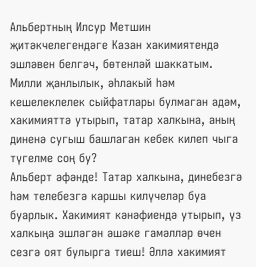Альбертның Илсур Метшин җитәкчелегендәге Казан хакимиятендә эшләвен белгәч, бөтенләй шаккатым. Милли җанлылык, әһлакый һәм кешелеклелек сыйфатлары булмаган адәм, хакимияттә утырып, татар халкына, аның диненә сугыш башлаган кебек килеп чыга түгелме соң бу?
Альберт әфәнде! Татар халкына, динебезгә һәм телебезгә каршы килүчеләр буа буарлык. Хакимият кәнәфиендә утырып, үз халкыңа эшләгән әшәке гамәлләр өчен сезгә оят булырга тиеш! Әллә хакимият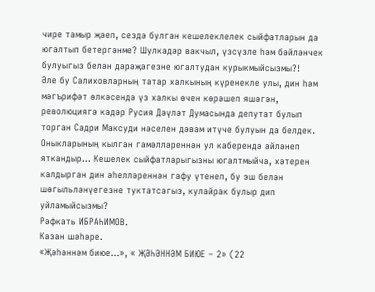чире тамыр җәеп, сездә булган кешелеклелек сыйфатларын да югалтып бетергәнме? Шулкадәр вакчыл, үзсүзле һәм бәйләнчек булуыгыз белән дәрәҗәгезне югалтудан курыкмыйсызмы?!
Әле бу Салиховларның татар халкының күренекле улы, дин һәм мәгърифәт өлкәсендә үз халкы өчен көрәшеп яшәгән, революциягә кадәр Русия Дәүләт Думасында депутат булып торган Садри Максуди нәселен дәвам итүче булуын да белдек. Оныкларының кылган гамәлләреннән ул каберендә әйләнеп яткандыр… Кешелек сыйфатларыгызны югалтмыйча, хәтерен калдырган дин әһелләреннән гафу үтенеп, бу эш белән шөгыльләнүегезне туктатсагыз, кулайрак булыр дип уйламыйсызмы?
Рәфкать ИБРАҺИМОВ.
Казан шәһәре.
«Җәһәннәм биюе…», « ҖӘҺӘННӘМ БИЮЕ – 2» (22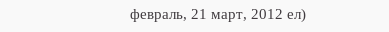февраль, 21 март, 2012 ел)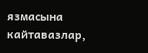язмасына кайтавазлар,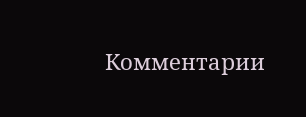Комментарии